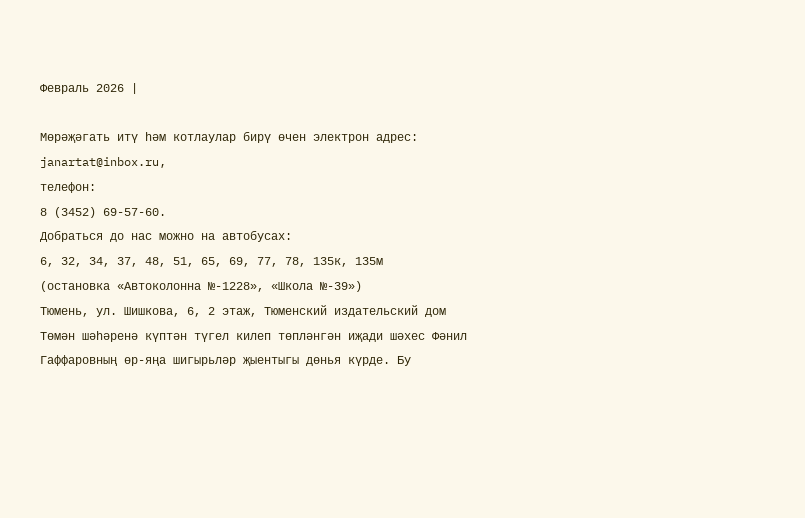Февраль 2026 |

Мөрәҗәгать итү һәм котлаулар бирү өчен электрон адрес:
janartat@inbox.ru,
телефон:
8 (3452) 69-57-60.
Добраться до нас можно на автобусах:
6, 32, 34, 37, 48, 51, 65, 69, 77, 78, 135к, 135м
(остановка «Автоколонна №-1228», «Школа №-39»)
Тюмень, ул. Шишкова, 6, 2 этаж, Тюменский издательский дом
Төмән шәһәренә күптән түгел килеп төпләнгән иҗади шәхес Фәнил Гаффаровның өр-яңа шигырьләр җыентыгы дөнья күрде. Бу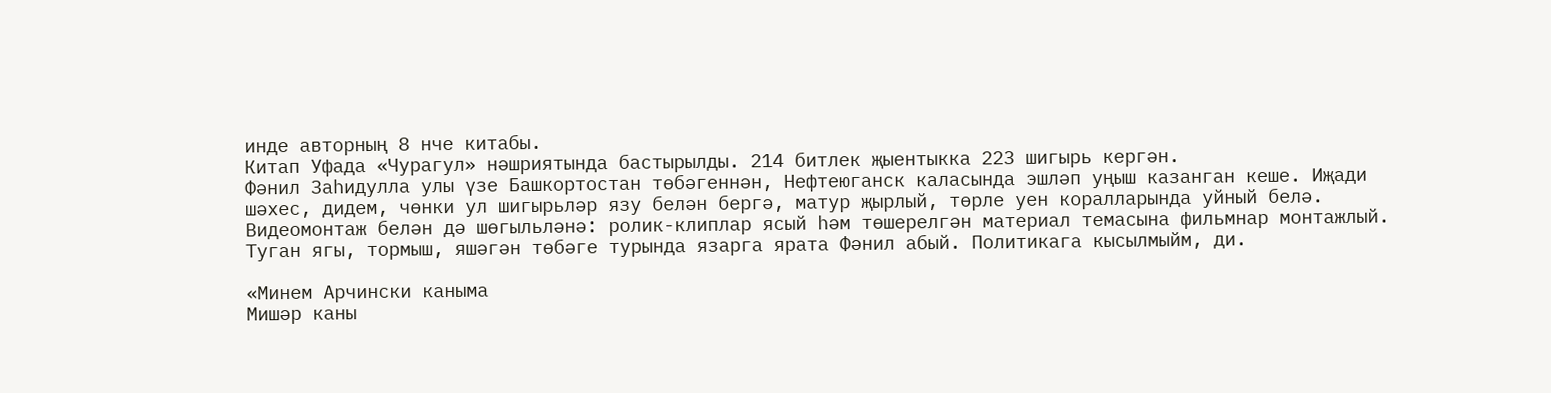инде авторның 8 нче китабы.
Китап Уфада «Чурагул» нәшриятында бастырылды. 214 битлек җыентыкка 223 шигырь кергән.
Фәнил Заһидулла улы үзе Башкортостан төбәгеннән, Нефтеюганск каласында эшләп уңыш казанган кеше. Иҗади шәхес, дидем, чөнки ул шигырьләр язу белән бергә, матур җырлый, төрле уен коралларында уйный белә. Видеомонтаж белән дә шөгыльләнә: ролик-клиплар ясый һәм төшерелгән материал темасына фильмнар монтажлый.
Туган ягы, тормыш, яшәгән төбәге турында язарга ярата Фәнил абый. Политикага кысылмыйм, ди.

«Минем Арчински каныма
Мишәр каны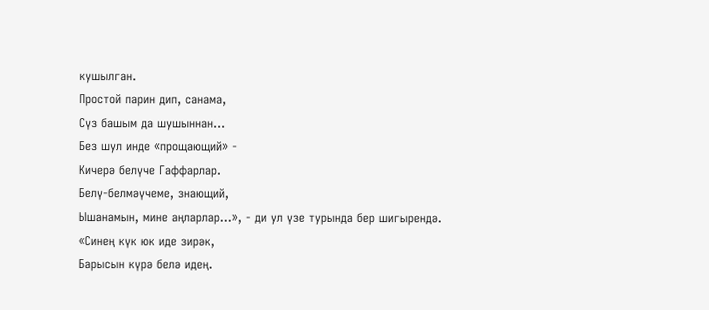кушылган.
Простой парин дип, санама,
Сүз башым да шушыннан...
Без шул инде «прощающий» -
Кичерә белүче Гаффарлар.
Белү-белмәүчеме, знающий,
Ышанамын, мине аңларлар...», - ди ул үзе турында бер шигырендә.
«Синең күк юк иде зирәк,
Барысын күрә белә идең.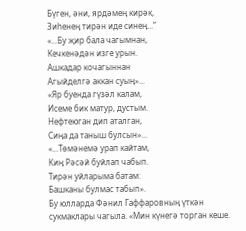Бүген, әни, ярдәмең кирәк,
Зиһенең тирән иде синең...”
«...Бу җир бала чагымнан,
Кечкенәдән изге урын.
Ашкадар кочагыннан
Агыйделгә аккан суың»...
«Яр буенда гүзәл калам,
Исеме бик матур, дустым.
Нефтеюган дип аталган,
Сиңа да таныш булсын»...
«...Төмәнемә урап кайтам,
Киң Рәсәй буйлап чабып.
Тирән уйларыма батам:
Башканы булмас табып».
Бу юлларда Фәнил Гаффаровның үткән сукмаклары чагыла. «Мин күнегә торган кеше.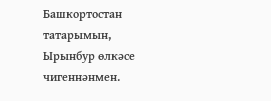Башкортостан татарымын, Ырынбур өлкәсе чигеннәнмен.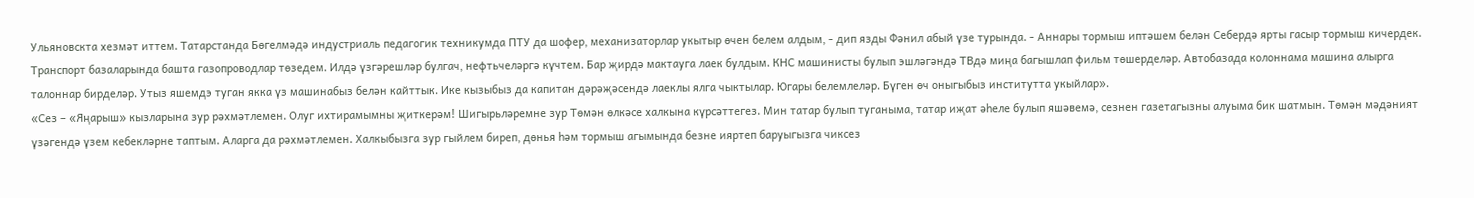Ульяновскта хезмәт иттем. Татарстанда Бөгелмәдә индустриаль педагогик техникумда ПТУ да шофер, механизаторлар укытыр өчен белем алдым, - дип язды Фәнил абый үзе турында. - Аннары тормыш иптәшем белән Себердә ярты гасыр тормыш кичердек. Транспорт базаларында башта газопроводлар төзедем. Илдә үзгәрешләр булгач, нефтьчеләргә күчтем. Бар җирдә мактауга лаек булдым. КНС машинисты булып эшләгәндә ТВдә миңа багышлап фильм төшерделәр. Автобазада колоннама машина алырга талоннар бирделәр. Утыз яшемдэ туган якка үз машинабыз белән кайттык. Ике кызыбыз да капитан дәрәҗәсендә лаеклы ялга чыктылар. Югары белемлеләр. Бүген өч оныгыбыз институтта укыйлар».
«Сез – «Яңарыш» кызларына зур рәхмәтлемен. Олуг ихтирамымны җиткерәм! Шигырьләремне зур Төмән өлкәсе халкына күрсәттегез. Мин татар булып туганыма, татар иҗат әһеле булып яшәвемә, сезнен газетагызны алуыма бик шатмын. Төмән мәдәният үзәгендә үзем кебекләрне таптым. Аларга да рәхмәтлемен. Халкыбызга зур гыйлем биреп, дөнья һәм тормыш агымында безне ияртеп баруыгызга чиксез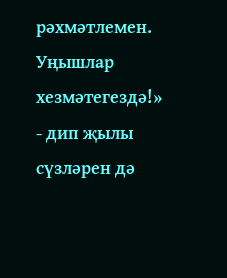рәхмәтлемен. Уңышлар хезмәтегездә!» - дип җылы сүзләрен дә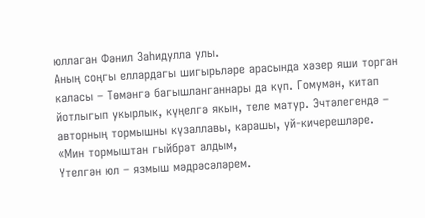юллаган Фәнил Заһидулла улы.
Аның соңгы еллардагы шигырьләре арасында хәзер яши торган каласы – Төмәнгә багышланганнары да күп. Гомумән, китап йотлыгып укырлык, күңелгә якын, теле матур. Эчтәлегендә – авторның тормышны күзаллавы, карашы, уй-кичерешләре.
«Мин тормыштан гыйбрәт алдым,
Үтелгән юл – язмыш мәдрәсәләрем.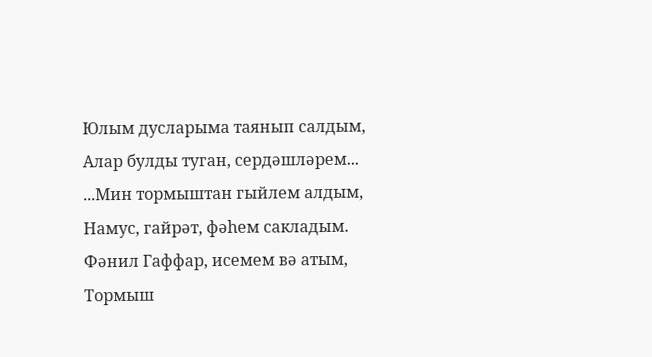Юлым дусларыма таянып салдым,
Алар булды туган, сердәшләрем...
...Мин тормыштан гыйлем алдым,
Намус, гайрәт, фәһем сакладым.
Фәнил Гаффар, исемем вә атым,
Тормыш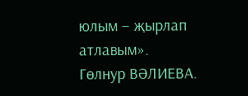юлым – җырлап атлавым».
Гөлнур ВӘЛИЕВА.